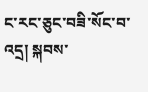ང་རང་ཅུང་བཟི་སོང་བ་འདྲ། སྐབས་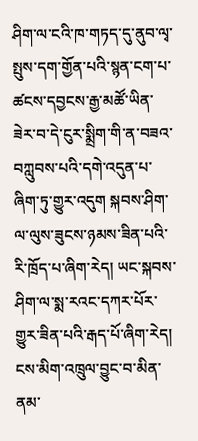ཤིག་ལ་ངའི་ཁ་གཏད་དུ་ནུབ་ལྭ་སྤུས་དག་གྱོན་པའི་སྙན་ངག་པ་ཚངས་དབྱངས་རྒྱ་མཚོ་ཡིན་ཟེར་བ་དེ་ངུར་སྨྲིག་གི་ན་བཟའ་བཀླུབས་པའི་དགེ་འདུན་པ་ཞིག་ཏུ་གྱུར་འདུག སྐབས་ཤིག་ལ་ལུས་ཟུངས་ཉམས་ཟིན་པའི་རི་ཁྲོད་པ་ཞིག་རེད། ཡང་སྐབས་ཤིག་ལ་སྨ་རའང་དཀར་པོར་གྱུར་ཟིན་པའི་རྒད་པོ་ཞིག་རེད། ངས་མིག་འཁྲུལ་བྱུང་བ་མིན་ནམ་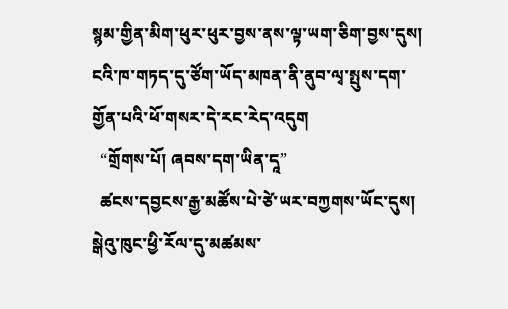སྙམ་གྱིན་མིག་ཕུར་ཕུར་བྱས་ནས་ལྟ་ཡག་ཅིག་བྱས་དུས། ངའི་ཁ་གཏད་དུ་ཙོག་ཡོད་མཁན་ནི་ནུབ་ལྭ་སྤུས་དག་གྱོན་པའི་ཕོ་གསར་དེ་རང་རེད་འདུག
  “གྲོགས་པོ། ཞབས་དག་ཡིན་དཱ”
  ཚངས་དབྱངས་རྒྱ་མཚོས་པེ་ཙེ་ཡར་བཀྱགས་ཡོང་དུས། སྒེའུ་ཁུང་ཕྱི་རོལ་དུ་མཚམས་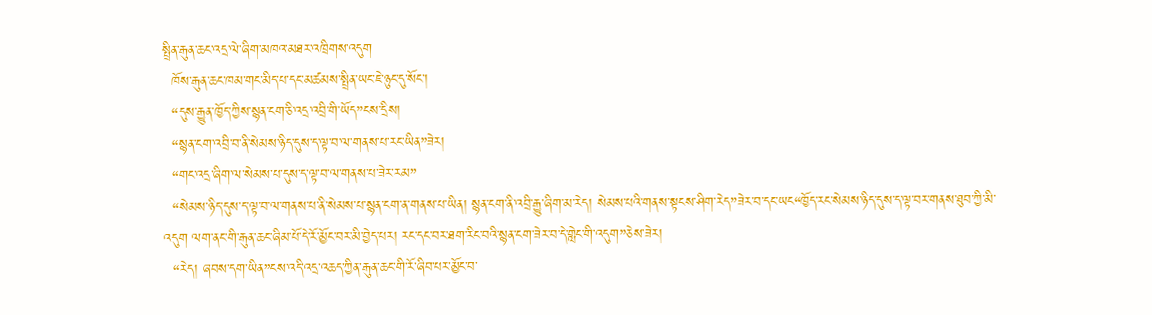སྤྲིན་རྒུན་ཆང་འདྲ་ལེ་ཞིག་མཁའ་མཐར་འཁྲིགས་འདུག
  ཁོས་རྒུན་ཆང་ཁམ་གང་མིད་པ་དང་མཚམས་སྤྲིན་ཡང་ཇེ་ཉུང་དུ་སོང་།
  “དུས་རྒྱུན་ཁྱོད་ཀྱིས་སྙན་ངག་ཅི་འདྲ་འབྲི་གི་ཡོད”ངས་དྲིས།
  “སྙན་ངག་འབྲི་བ་ནི་སེམས་ཉིད་དུས་ད་ལྟ་བ་ལ་གནས་པ་རང་ཡིན”ཟེར།
  “གང་འདྲ་ཞིག་ལ་སེམས་པ་དུས་ད་ལྟ་བ་ལ་གནས་པ་ཟེར་རམ”
  “སེམས་ཉིད་དུས་ད་ལྟ་བ་ལ་གནས་པ་ནི་སེམས་པ་སྙན་ངག་ན་གནས་པ་ཡིན། སྙན་ངག་ནི་འབྲི་རྒྱུ་ཞིག་མ་རེད། སེམས་པའི་གནས་སྟངས་ཤིག་རེད”ཟེར་བ་དང་ཡང“ཁྱོད་རང་སེམས་ཉིད་དུས་ད་ལྟ་བར་གནས་ཐུབ་ཀྱི་མི་འདུག ལག་ནང་གི་རྒུན་ཆང་ཞིམ་པོ་དེ་རོ་མྱོང་བར་མི་བྱེད་པར། རང་དང་བར་ཐག་རིང་བའི་སྙན་ངག་ཟེར་བ་དེ་གླེང་གི་འདུག”ཅེས་ཟེར།
  “རེད། ཞབས་དག་ཡིན”ངས་འདི་འདྲ་འཆད་ཀྱིན་རྒུན་ཆང་གི་རོ་ཞིབ་པར་མྱོང་བ་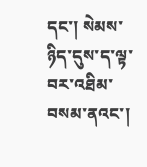དང་། སེམས་ཉིད་དུས་ད་ལྟ་བར་འཐིམ་བསམ་ནའང་།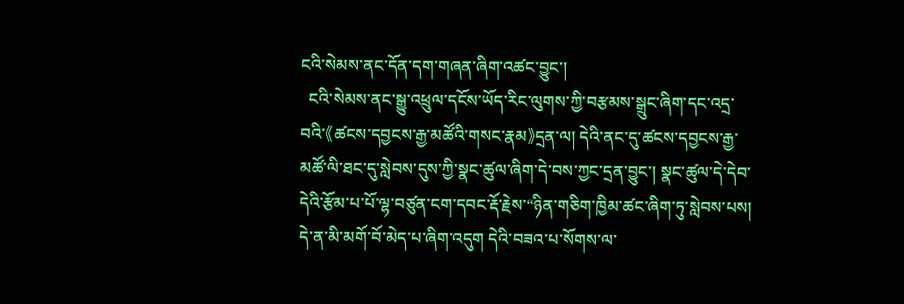ངའི་སེམས་ནང་དོན་དག་གཞན་ཞིག་འཚང་བྱུང་།
  ངའི་སེམས་ནང་སྒྱུ་འཕྲུལ་དངོས་ཡོད་རིང་ལུགས་ཀྱི་བརྩམས་སྒྲུང་ཞིག་དང་འདྲ་བའི་《ཚངས་དབྱངས་རྒྱ་མཚོའི་གསང་རྣམ》དྲན་ལ། དེའི་ནང་དུ་ཚངས་དབྱངས་རྒྱ་མཚོ་ལི་ཐང་དུ་སླེབས་དུས་ཀྱི་སྣང་ཚུལ་ཞིག་དེ་བས་ཀྱང་དྲན་བྱུང་། སྣང་ཚུལ་དེ་དེབ་དེའི་རྩོམ་པ་པོ་ལྷ་བཙུན་ངག་དབང་རྡོ་རྗེས་“ཉིན་གཅིག་ཁྱིམ་ཚང་ཞིག་ཏུ་སླེབས་པས། དེ་ན་མི་མགོ་བོ་མེད་པ་ཞིག་འདུག དེའི་བཟའ་པ་སོགས་ལ་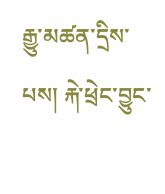རྒྱུ་མཚན་དྲིས་པས། རྐེ་ཕྲེང་བྱུང་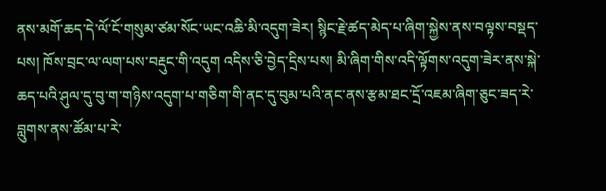ནས་མགོ་ཆད་དེ་ལོ་ངོ་གསུམ་ཙམ་སོང་ཡང་འཆི་མི་འདུག་ཟེར། སྙིང་རྗེ་ཚད་མེད་པ་ཞིག་སྐྱེས་ནས་བལྟས་བསྡད་པས། ཁོས་བྲང་ལ་ལག་པས་བརྡུང་གི་འདུག འདིས་ཅི་བྱེད་དྲིས་པས། མི་ཞིག་གིས་འདི་ལྟོགས་འདུག་ཟེར་ནས་སྐེ་ཆད་པའི་ཤུལ་དུ་བུ་ག་གཉིས་འདུག་པ་གཅིག་གི་ནང་དུ་བུམ་པའི་ནང་ནས་རྩམ་ཐང་དྲོ་འཇམ་ཞིག་ཅུང་ཟད་རེ་བླུགས་ནས་ཚོམ་པ་རེ་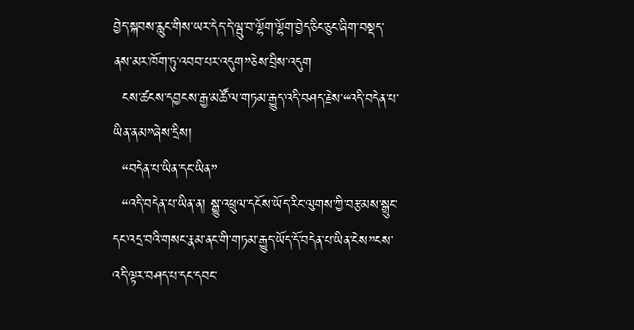བྱེད་སྐབས་རླུང་གིས་ཡར་དེད་དེ་ལྦུ་བ་ལྷོག་ལྷོག་བྱེད་ཅིང་ཅུང་ཞིག་བསྡད་ནས་མར་ཁོག་ཏུ་འབབ་པར་འདུག”ཅེས་བྲིས་འདུག
  ངས་ཚངས་དབྱངས་རྒྱ་མཚོ་ལ་གཏམ་རྒྱུད་འདི་བཤད་རྗེས་“འདི་བདེན་པ་ཡིན་ནམ”ཞེས་དྲིས།
  “བདེན་པ་ཡིན་དང་ཡིན”
  “འདི་བདེན་པ་ཡིན་ན། སྒྱུ་འཕྲུལ་དངོས་ཡོད་རིང་ལུགས་ཀྱི་བརྩམས་སྒྲུང་དང་འདྲ་བའི་གསང་རྣམ་ནང་གི་གཏམ་རྒྱུད་ཡོད་དོ་བདེན་པ་ཡིན་ངེས”ངས་འདི་ལྟར་བཤད་པ་དང་དབང་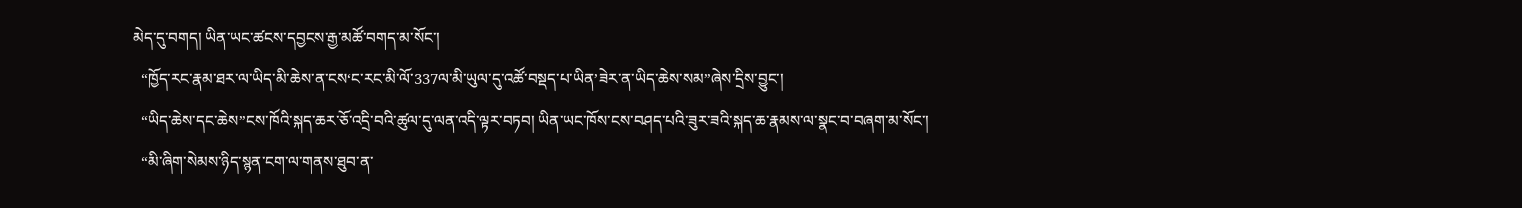མེད་དུ་བགད། ཡིན་ཡང་ཚངས་དབྱངས་རྒྱ་མཚོ་བགད་མ་སོང་།
  “ཁྱོད་རང་རྣམ་ཐར་ལ་ཡིད་མི་ཆེས་ན་ངས‘ང་རང་མི་ལོ་337ལ་མི་ཡུལ་དུ་འཚོ་བསྡད་པ་ཡིན’ཟེར་ན་ཡིད་ཆེས་སམ”ཞེས་དྲིས་བྱུང་།
  “ཡིད་ཆེས་དང་ཆེས”ངས་ཁོའི་སྐད་ཆར་ཅོ་འདྲི་བའི་ཚུལ་དུ་ལན་འདི་ལྟར་བཏབ། ཡིན་ཡང་ཁོས་ངས་བཤད་པའི་ཟུར་ཟའི་སྐད་ཆ་རྣམས་ལ་སྣང་བ་བཞག་མ་སོང་།
  “མི་ཞིག་སེམས་ཉིད་སྙན་ངག་ལ་གནས་ཐུབ་ན་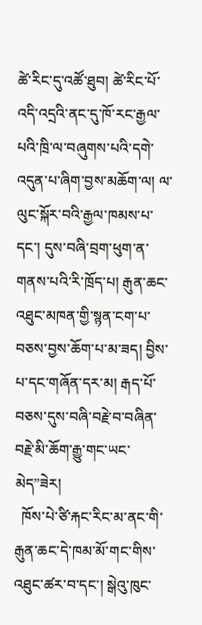ཚེ་རིང་དུ་འཚོ་ཐུབ། ཚེ་རིང་པོ་འདི་འདྲའི་ནང་དུ་ཁོ་རང་རྒྱལ་པའི་ཁྲི་ལ་བཞུགས་པའི་དགེ་འདུན་པ་ཞིག་བྱས་མཆོག་ལ། ལ་ལུང་སྐོར་བའི་རྒྱལ་ཁམས་པ་དང་། དུས་བཞི་བྲག་ཕུག་ན་གནས་པའི་རི་ཁྲོད་པ། རྒུན་ཆང་འཐུང་མཁན་གྱི་སྙན་ངག་པ་བཅས་བྱས་ཆོག་པ་མ་ཟད། བྱིས་པ་དང་གཞོན་དར་མ། རྒད་པོ་བཅས་དུས་བཞི་བརྗེ་བ་བཞིན་བརྗེ་མི་ཆོག་རྒྱུ་གང་ཡང་མེད”ཟེར།
  ཁོས་པེ་ཙི་རྐང་རིང་མ་ནང་གི་རྒུན་ཆང་དེ་ཁམ་མོ་གང་གིས་འཐུང་ཚར་བ་དང་། སྒེའུ་ཁུང་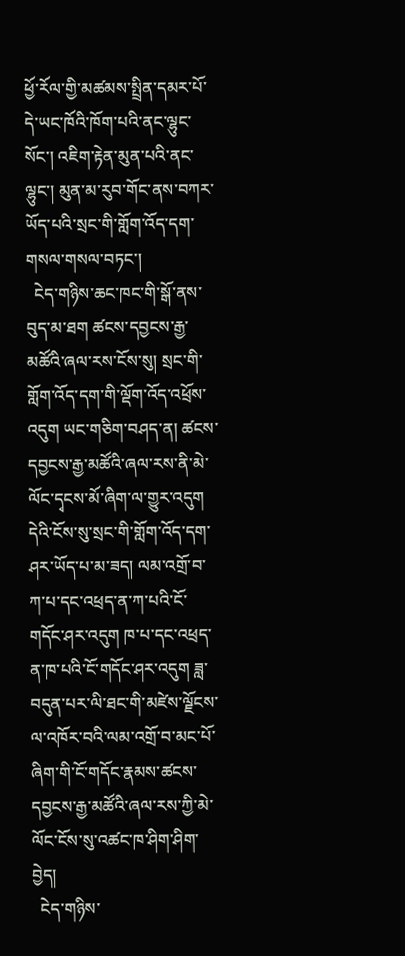ཕྱོ་རོལ་གྱི་མཚམས་སྤྲིན་དམར་པོ་དེ་ཡང་ཁོའི་ཁོག་པའི་ནང་ལྷུང་སོང་། འཇིག་རྟེན་མུན་པའི་ནང་ལྷུང་། མུན་མ་རུབ་གོང་ནས་བཀར་ཡོད་པའི་སྲང་གི་གློག་འོད་དག་གསལ་གསལ་བཏང་།
  ངེད་གཉིས་ཆང་ཁང་གི་སྒོ་ནས་བུད་མ་ཐག ཚངས་དབྱངས་རྒྱ་མཚོའི་ཞལ་རས་ངོས་སུ། སྲང་གི་གློག་འོད་དག་གི་ལྡོག་འོད་འཕྲོས་འདུག ཡང་གཅིག་བཤད་ན། ཚངས་དབྱངས་རྒྱ་མཚོའི་ཞལ་རས་ནི་མེ་ལོང་དྭངས་མོ་ཞིག་ལ་གྱུར་འདུག དེའི་ངོས་སུ་སྲང་གི་གློག་འོད་དག་ཤར་ཡོད་པ་མ་ཟད། ལམ་འགྲོ་བ་ཀ་པ་དང་འཕྲད་ན་ཀ་པའི་ངོ་གདོང་ཤར་འདུག ཁ་པ་དང་འཕྲད་ན་ཁ་པའི་ངོ་གདོང་ཤར་འདུག ཟླ་བདུན་པར་ལི་ཐང་གི་མཛེས་ལྗོངས་ལ་འཁོར་བའི་ལམ་འགྲོ་བ་མང་པོ་ཞིག་གི་ངོ་གདོང་རྣམས་ཚངས་དབྱངས་རྒྱ་མཚོའི་ཞལ་རས་ཀྱི་མེ་ལོང་ངོས་སུ་འཚང་ཁ་ཤིག་ཤིག་བྱེད།
  ངེད་གཉིས་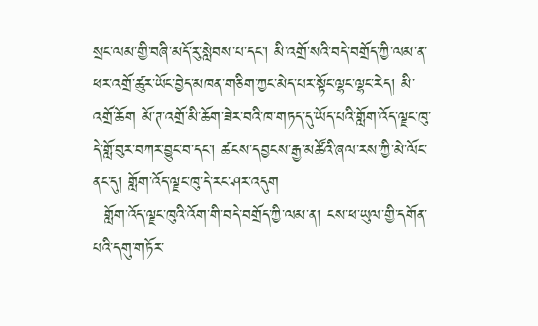སྲང་ལམ་གྱི་བཞི་མདོ་རུ་སླེབས་པ་དང་། མི་འགྲོ་སའི་བདེ་བགྲོད་ཀྱི་ལམ་ན་ཕར་འགྲོ་ཚུར་ཡོང་བྱེད་མཁན་གཅིག་ཀྱང་མེད་པར་སྟོང་ལྷང་ལྷང་རེད། མི་འགྲོ་ཆོག མོ་ཊ་འགྲོ་མི་ཆོག་ཟེར་བའི་ཁ་གཏད་དུ་ཡོད་པའི་གློག་འོད་ལྗང་ཁུ་དེ་གློ་བུར་བཀར་བྱུང་བ་དང་། ཚངས་དབྱངས་རྒྱ་མཚོའི་ཞལ་རས་ཀྱི་མེ་ལོང་ནང་དུ། གློག་འོད་ལྗང་ཁུ་དེ་རང་ཤར་འདུག
  གློག་འོད་ལྗང་ཁུའི་འོག་གི་བདེ་བགྲོད་ཀྱི་ལམ་ན། ངས་ཕ་ཡུལ་གྱི་དགོན་པའི་དགུ་གཏོར་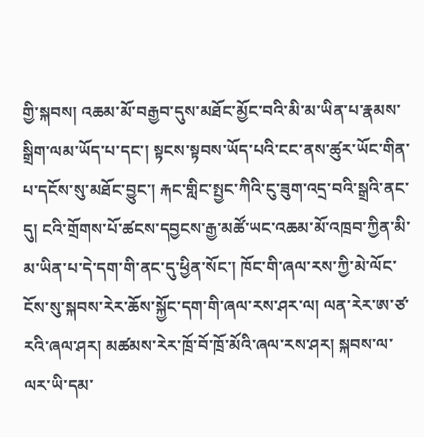གྱི་སྐབས། འཆམ་མོ་བརྒྱབ་དུས་མཐོང་མྱོང་བའི་མི་མ་ཡིན་པ་རྣམས་སྒྲིག་ལམ་ཡོད་པ་དང་། སྟངས་སྟབས་ཡོད་པའི་ངང་ནས་ཚུར་ཡོང་གིན་པ་དངོས་སུ་མཐོང་བྱུང་། རྐང་གླིང་སྤྱང་ཀིའི་ངུ་ཟུག་འདྲ་བའི་སྒྲའི་ནང་དུ། ངའི་གྲོགས་པོ་ཚངས་དབྱངས་རྒྱ་མཚོ་ཡང་འཆམ་མོ་འཁྲབ་ཀྱིན་མི་མ་ཡིན་པ་དེ་དག་གི་ནང་དུ་ཕྱིན་སོང་། ཁོང་གི་ཞལ་རས་ཀྱི་མེ་ལོང་ངོས་སུ་སྐབས་རེར་ཆོས་སྐྱོང་དག་གི་ཞལ་རས་ཤར་ལ། ལན་རེར་ཨ་ཙ་རའི་ཞལ་ཤར། མཚམས་རེར་ཁྲོ་བོ་ཁྲོ་མོའི་ཞལ་རས་ཤར། སྐབས་ལ་ལར་ཡི་དམ་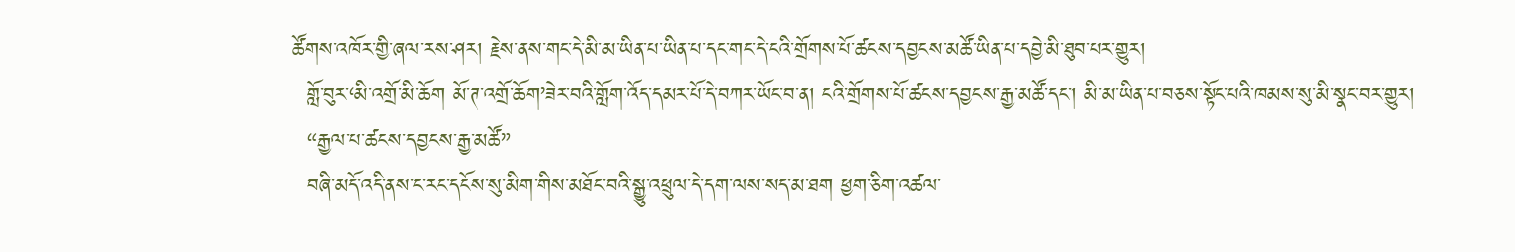ཚོགས་འཁོར་གྱི་ཞལ་རས་ཤར། རྗེས་ནས་གང་དེ་མི་མ་ཡིན་པ་ཡིན་པ་དང་གང་དེ་ངའི་གྲོགས་པོ་ཚངས་དབྱངས་མཚོ་ཡིན་པ་དབྱེ་མི་ཐུབ་པར་གྱུར།
  གློ་བུར་‘མི་འགྲོ་མི་ཆོག མོ་ཊ་འགྲོ་ཆོག’ཟེར་བའི་གློག་འོད་དམར་པོ་དེ་བཀར་ཡོང་བ་ན། ངའི་གྲོགས་པོ་ཚངས་དབྱངས་རྒྱ་མཚོ་དང་། མི་མ་ཡིན་པ་བཅས་སྟོང་པའི་ཁམས་སུ་མི་སྣང་བར་གྱུར།
  “རྒྱལ་པ་ཚངས་དབྱངས་རྒྱ་མཚོ”
  བཞི་མདོ་འདི་ནས་ང་རང་དངོས་སུ་མིག་གིས་མཐོང་བའི་སྒྱུ་འཕྲུལ་དེ་དག་ལས་སད་མ་ཐག ཕྱག་ཅིག་འཚལ་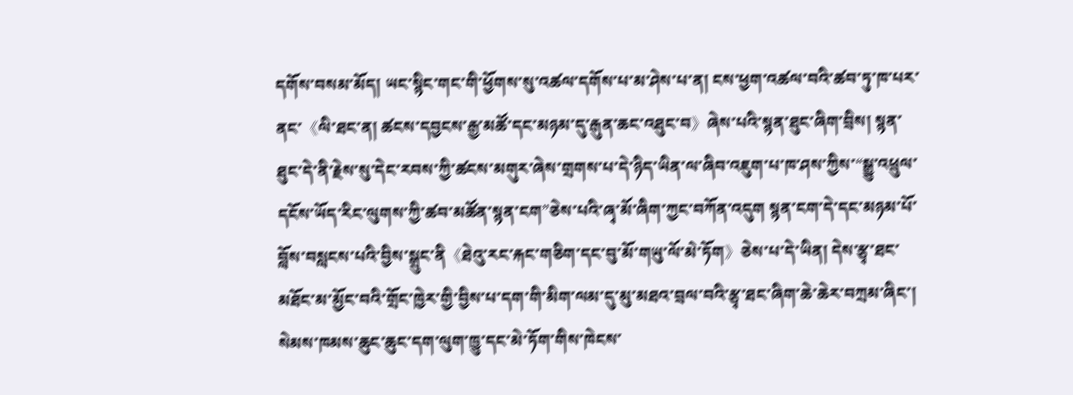དགོས་བསམ་མོད། ཡང་སྙིང་གང་གི་ཕྱོགས་སུ་འཚལ་དགོས་པ་མ་ཤེས་པ་ན། ངས་ཕྱག་འཚལ་བའི་ཚབ་ཏུ་ཁ་པར་ནང་《ལི་ཐང་ན། ཚངས་དབྱངས་རྒྱ་མཚོ་དང་མཉམ་དུ་རྒུན་ཆང་འཐུང་བ》ཞེས་པའི་སྙན་ཐུང་ཞིག་བྲིས། སྙན་ཐུང་དེ་ནི་རྗེས་སུ་དེང་རབས་ཀྱི་ཚངས་མགུར་ཞེས་གྲགས་པ་དེ་ཉིད་ཡིན་ལ་ཞིབ་འཇུག་པ་ཁ་ཤས་ཀྱིས་“སྒྱུ་འཕྲུལ་དངོས་ཡོད་རིང་ལུགས་ཀྱི་ཚབ་མཚོན་སྙན་ངག”ཅེས་པའི་ཞྭ་མོ་ཞིག་ཀྱང་བཀོན་འདུག སྙན་ངག་དེ་དང་མཉམ་པོ་བློས་བསླངས་པའི་བྱིས་སྒྲུང་ནི《ཐེའུ་རང་རྐང་གཅིག་དང་བུ་མོ་གཡུ་ལོ་མེ་ཏོག》ཅེས་པ་དེ་ཡིན། དེས་རྩྭ་ཐང་མཐོང་མ་མྱོང་བའི་གྲོང་ཁྱེར་གྱི་བྱིས་པ་དག་གི་མིག་ལམ་དུ་མུ་མཐའ་བྲལ་བའི་རྩྭ་ཐང་ཞིག་ཆེ་ཆེར་བཀྲམ་ཞིང་། སེམས་ཁམས་ཆུང་ཆུང་དག་ལུག་ཁྱུ་དང་མེ་ཏོག་གིས་ཁེངས་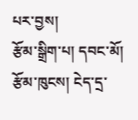པར་བྱས།
རྩོམ་སྒྲིག་པ། དབང་མོ།
རྩོམ་ཁུངས། ངེད་དྲ་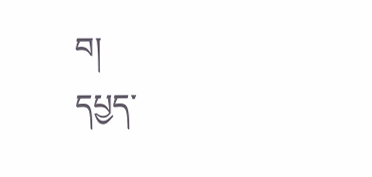བ།
དཔྱད་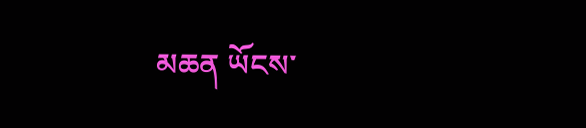མཆན ཡོངས་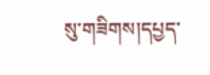སུ་གཟིགས།དཔྱད་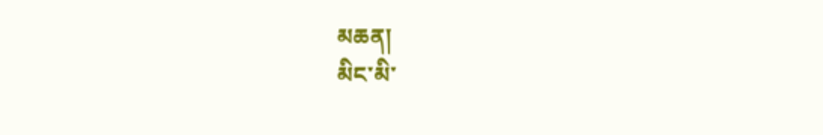མཆན།
མིང་མི་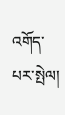འགོད་པར་སྤེལ།